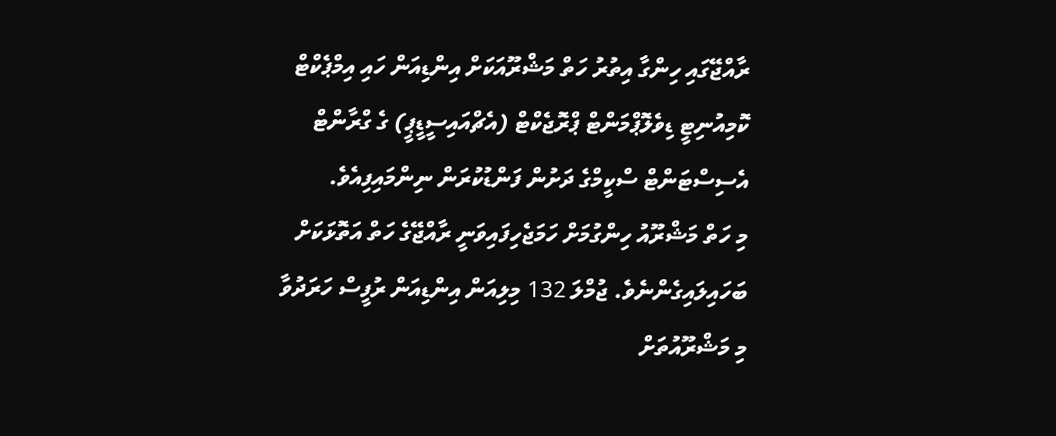ރާއްޖޭގައި ހިންގާ އިތުރު ހަތް މަޝްރޫއަކަށް އިންޑިއަން ހައި އިމްޕެކްޓް ކޮމިއުނިޓީ ޑިވެލޮޕްމަންޓް ޕްރޮޖެކްޓް (އެޗްއައިސީޑީޕީ) ގެ ގްރާންޓް އެސިސްޓަންޓް ސްކީމްގެ ދަށުން ފަންޑުކުރަން ނިންމައިފިއެވެ.
މި ހަތް މަޝްރޫއު ހިންގުމަށް ހަމަޖެހިފައިވަނީ ރާއްޖޭގެ ހަތް އަތޮޅަކަށް ބަހައިލައިގެންނެވެ. ޖުމްލަ 132 މިލިއަން އިންޑިއަން ރުފީސް ހަރަދުވާ މި މަޝްރޫއުތަށް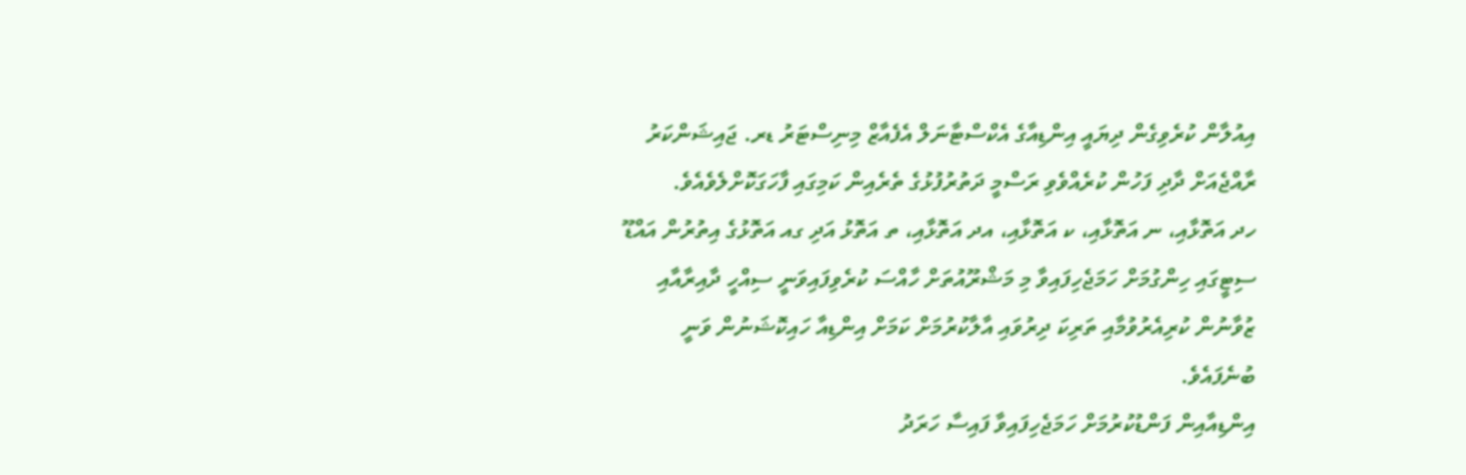އިއުލާން ކުރެވިގެން ދިޔައީ އިންޑިއާގެ އެކްސްޓާނަލް އެފެއާޒް މިނިސްޓަރު ޑރ. ޖައިޝަންކަރު ރާއްޖެއަށް ދާދި ފަހުން ކުރެއްވެވި ރަސްމީ ދަތުރުފުޅުގެ ތެރެއިން ކަމިގައި ފާހަގަކޮށްލެވެއެވެ.
ހދ އަތޮޅާއި، ނ އަތޮޅާއި، ކ އަތޮޅާއި، އދ އަތޮޅާއި، ތ އަތޮޅު އަދި ގއ އަތޮޅުގެ އިތުރުން އައްޑޫ ސިޓީގައި ހިންގުމަށް ހަމަޖެހިފައިވާ މި މަޝްރޫއުތަށް ހާއްސަ ކުރެވިފައިވަނީ ސިއްހީ ދާއިރާއާއި ޒުވާނުން ކުރިއެރުވުމާއި ތަރިކަ ދިރުވައި އާލާކުރުމަށް ކަމަށް އިންޑިއާ ހައިކޮޝަނުން ވަނީ ބުނެފައެވެ.
އިންޑިއާއިން ފަންޑުކުރުމަށް ހަމަޖެހިފައިވާ ފައިސާ ހަރަދު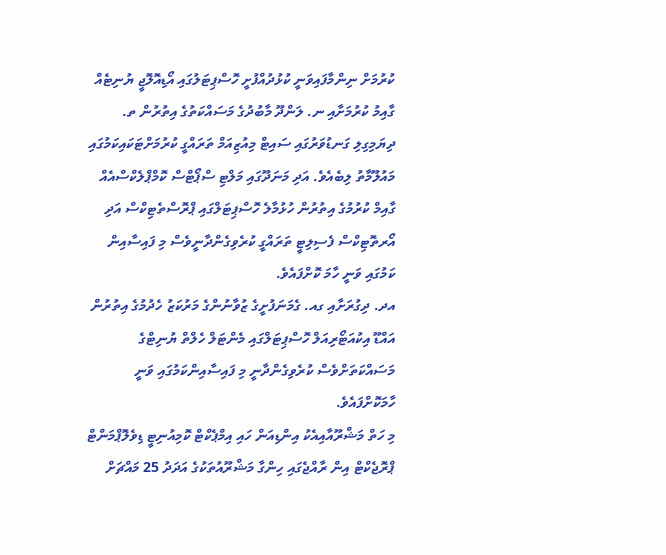ކުރުމަށް ނިންމާފައިވަނީ ކުޅުދުއްފުށީ ހޮސްޕިޓަލުގައި އޯޑިއޮލޮޖީ ޔުނިޓެއް ގާއިމު ކުރުމަށާއި ނ. ލަންދޫ މާބުދުގެ މަސައްކަތުގެ އިތުރުން ތ. ދިޔަމިގިލި ގަނޑުވަރުގައި ސައިޓް މިއުޒިއަމް ތަރައްގީ ކުރުމަށްޓަކައިކަމުގައި މައުލޫމާތު ލިބެއެވެ. އަދި މަނަދޫގައި މަލްޓި ސްޕޯޓްސް ކޮމްޕްލެކްސްއެއް ގާއިމް ކުރުމުގެ އިތުރުން ހުޅުމާލެ ހޮސްޕިޓަލްގައި ޕްރޮސްތެޓިކްސް އަދި އޯރތޮޓިކްސް ފެސިލިޓީ ތަރައްގީ ކުރެވިގެންދާނީވެސް މި ފައިސާއިން ކަމުގައި ވަނީ ހާމަ ކޮށްފައެވެ.
އދ. ދިގުރަށާއި ގއ. ގެމަނަފުށީގެ ޒުވާނުންގެ މަރުކަޒު ހެދުމުގެ އިތުރުން އައްޑޫ އިކުއަޓޯރިއަލް ހޮސްޕިޓަލްގައި މެންޓަލް ހެލްތް ޔުނިޓްގެ މަސައްކަތަށްވެސް ކުރެވިގެންދާނީ މި ފައިސާއިންކަމުގައި ވަނީ ހާމަކޮށްފައެވެ.
މި ހަތް މަޝްރޫއާއިއެކު އިންޑިއަން ހައި އިމްޕެކްޓް ކޮމިއުނިޓީ ޑިވެލޮޕްމަންޓް ޕްރޮޖެކްޓް އިން ރާއްޖެގައި ހިންގާ މަޝްރޫއުތަކުގެ އަދަދު 25 މައްޗަށް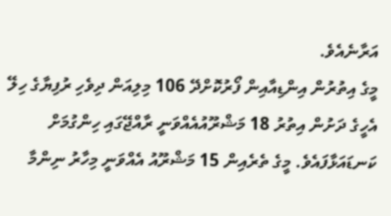އަރާނެއެވެ.
މީގެ އިތުރުން އިންޑިއާއިން ފޯރުކޮށްދޭ 106 މިލިއަން ދިވެހި ރުފިޔާގެ ހިލޭ އެހީގެ ދަށުން އިތުރު 18 މަޝްރޫއުއެއްވަނީ ރާއްޖޭގައި ހިންގުމަށް ކަނޑައަޅާފައެވެ. މީގެ ތެރެއިން 15 މަޝްރޫއު އެއްވަނީ މިހާރު ނިންމާ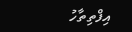އިފްތިތާހު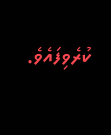ކުރެވިފައެވެ.